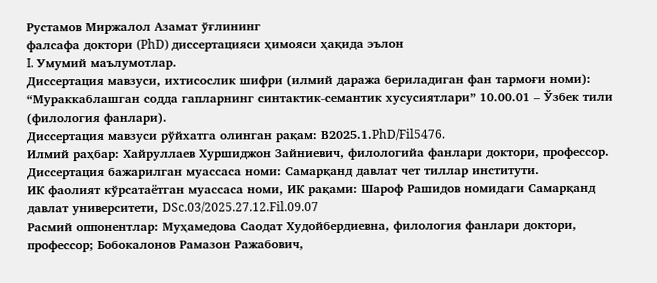Рустамов Миржалол Азамат ўғлининг
фалсафа доктори (PhD) диссертацияси ҳимояси ҳақида эълон
I. Умумий маълумотлар.
Диссертация мавзуси, ихтисослик шифри (илмий даража бериладиган фан тармоғи номи): “Мураккаблашган содда гапларнинг синтактик-семантик хусусиятлари” 10.00.01 – Ўзбек тили (филология фанлари).
Диссертация мавзуси рўйхатга олинган рақам: В2025.1.PhD/Fil5476.
Илмий раҳбар: Хайруллаев Хуршиджон Зайниевич, филологийа фанлари доктори, профессор.
Диссертация бажарилган муассаса номи: Самарқанд давлат чет тиллар институти.
ИК фаолият кўрсатаётган муассаса номи, ИК рақами: Шароф Рашидов номидаги Самарқанд давлат университети, DSc.03/2025.27.12.Fil.09.07
Расмий оппонентлар: Муҳамедова Саодат Худойбердиевна, филология фанлари доктори, профессор; Бобокалонов Рамазон Ражабович,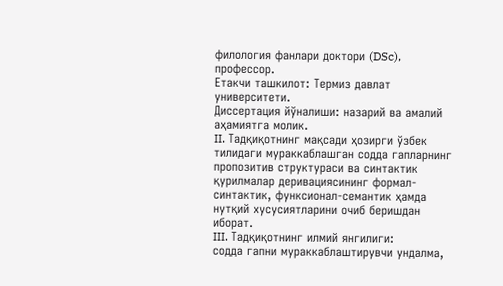филология фанлари доктори (DSc), профессор.
Етакчи ташкилот: Термиз давлат университети.
Диссертация йўналиши: назарий ва амалий аҳамиятга молик.
II. Тадқиқотнинг мақсади ҳозирги ўзбек тилидаги мураккаблашган содда гапларнинг пропозитив структураси ва синтактик қурилмалар деривациясининг формал-синтактик, функсионал-семантик ҳамда нутқий хусусиятларини очиб беришдан иборат.
III. Тадқиқотнинг илмий янгилиги:
содда гапни мураккаблаштирувчи ундалма,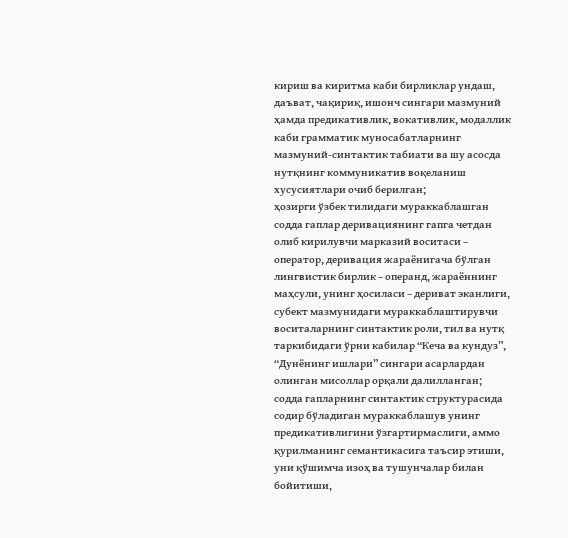кириш ва киритма каби бирликлар ундаш, даъват, чақириқ, ишонч сингари мазмуний ҳамда предикативлик, вокативлик, модаллик каби грамматик муносабатларнинг мазмуний-синтактик табиати ва шу асосда нутқнинг коммуникатив воқеланиш хусусиятлари очиб берилган;
ҳозирги ўзбек тилидаги мураккаблашган содда гаплар деривациянинг гапга четдан олиб кирилувчи марказий воситаси – оператор, деривация жараёнигача бўлган лингвистик бирлик – операнд, жараённинг маҳсули, унинг ҳосиласи – дериват эканлиги, субект мазмунидаги мураккаблаштирувчи воситаларнинг синтактик роли, тил ва нутқ таркибидаги ўрни кабилар “Кеча ва кундуз”, “Дунёнинг ишлари” сингари асарлардан олинган мисоллар орқали далилланган;
содда гапларнинг синтактик структурасида содир бўладиган мураккаблашув унинг предикативлигини ўзгартирмаслиги, аммо қурилманинг семантикасига таъсир этиши, уни қўшимча изоҳ ва тушунчалар билан бойитиши,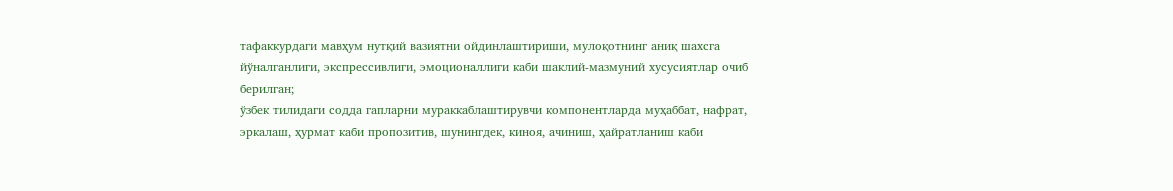тафаккурдаги мавҳум нутқий вазиятни ойдинлаштириши, мулоқотнинг аниқ шахсга йўналганлиги, экспрессивлиги, эмоционаллиги каби шаклий-мазмуний хусусиятлар очиб берилган;
ўзбек тилидаги содда гапларни мураккаблаштирувчи компонентларда муҳаббат, нафрат, эркалаш, ҳурмат каби пропозитив, шунингдек, киноя, ачиниш, ҳайратланиш каби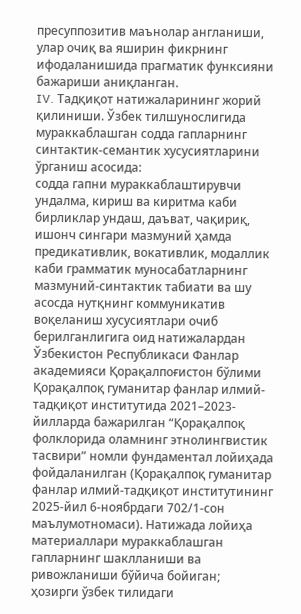пресуппозитив маънолар англаниши, улар очиқ ва яширин фикрнинг ифодаланишида прагматик функсияни бажариши аниқланган.
IV. Тадқиқот натижаларининг жорий қилиниши. Ўзбек тилшунослигида мураккаблашган содда гапларнинг синтактик-семантик хусусиятларини ўрганиш асосида:
содда гапни мураккаблаштирувчи ундалма, кириш ва киритма каби бирликлар ундаш, даъват, чақириқ, ишонч сингари мазмуний ҳамда предикативлик, вокативлик, модаллик каби грамматик муносабатларнинг мазмуний-синтактик табиати ва шу асосда нутқнинг коммуникатив воқеланиш хусусиятлари очиб берилганлигига оид натижалардан Ўзбекистон Республикаси Фанлар академияси Қорақалпоғистон бўлими Қорақалпоқ гуманитар фанлар илмий-тадқиқот институтида 2021–2023-йилларда бажарилган “Қорақалпоқ фолклорида оламнинг этнолингвистик тасвири” номли фундаментал лойиҳада фойдаланилган (Қорақалпоқ гуманитар фанлар илмий-тадқиқот институтининг 2025-йил 6-ноябрдаги 702/1-сон маълумотномаси). Натижада лойиҳа материаллари мураккаблашган гапларнинг шаклланиши ва ривожланиши бўйича бойиган;
ҳозирги ўзбек тилидаги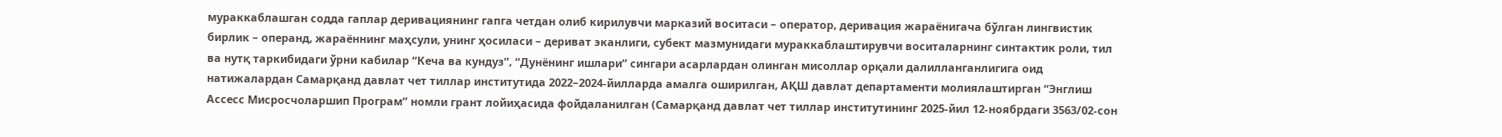мураккаблашган содда гаплар деривациянинг гапга четдан олиб кирилувчи марказий воситаси – оператор, деривация жараёнигача бўлган лингвистик бирлик – операнд, жараённинг маҳсули, унинг ҳосиласи – дериват эканлиги, субект мазмунидаги мураккаблаштирувчи воситаларнинг синтактик роли, тил ва нутқ таркибидаги ўрни кабилар “Кеча ва кундуз”, “Дунёнинг ишлари” сингари асарлардан олинган мисоллар орқали далилланганлигига оид натижалардан Самарқанд давлат чет тиллар институтида 2022–2024-йилларда амалга оширилган, АҚШ давлат департаменти молиялаштирган “Энглиш Аccесс Миcросчоларшип Програм” номли грант лойиҳасида фойдаланилган (Самарқанд давлат чет тиллар институтининг 2025-йил 12-ноябрдаги 3563/02-сон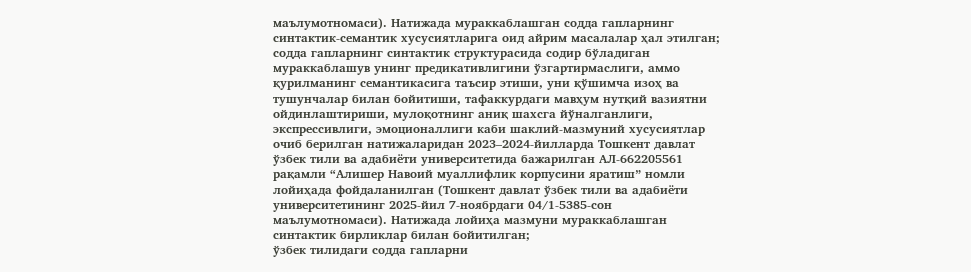маълумотномаси). Натижада мураккаблашган содда гапларнинг синтактик-семантик хусусиятларига оид айрим масалалар ҳал этилган;
содда гапларнинг синтактик структурасида содир бўладиган мураккаблашув унинг предикативлигини ўзгартирмаслиги, аммо қурилманинг семантикасига таъсир этиши, уни қўшимча изоҳ ва тушунчалар билан бойитиши, тафаккурдаги мавҳум нутқий вазиятни ойдинлаштириши, мулоқотнинг аниқ шахсга йўналганлиги, экспрессивлиги, эмоционаллиги каби шаклий-мазмуний хусусиятлар очиб берилган натижаларидан 2023–2024-йилларда Тошкент давлат ўзбек тили ва адабиёти университетида бажарилган АЛ-662205561 рақамли “Алишер Навоий муаллифлик корпусини яратиш” номли лойиҳада фойдаланилган (Тошкент давлат ўзбек тили ва адабиёти университетининг 2025-йил 7-ноябрдаги 04/1-5385-сон маълумотномаси). Натижада лойиҳа мазмуни мураккаблашган синтактик бирликлар билан бойитилган;
ўзбек тилидаги содда гапларни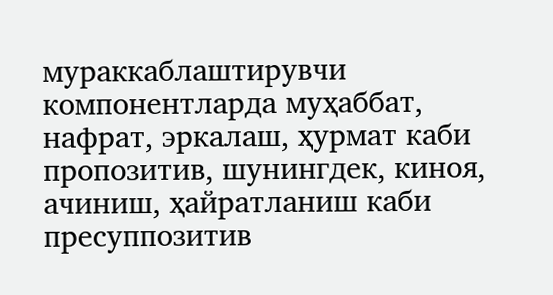мураккаблаштирувчи компонентларда муҳаббат, нафрат, эркалаш, ҳурмат каби пропозитив, шунингдек, киноя, ачиниш, ҳайратланиш каби пресуппозитив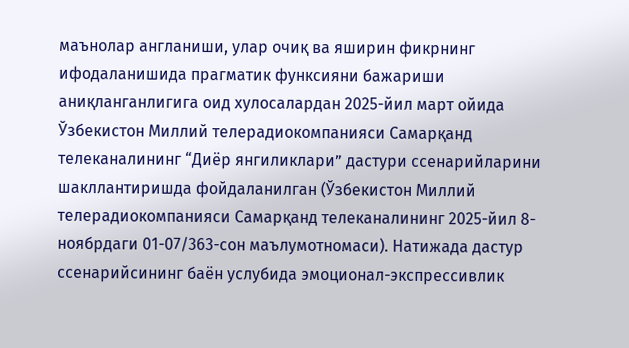маънолар англаниши, улар очиқ ва яширин фикрнинг ифодаланишида прагматик функсияни бажариши аниқланганлигига оид хулосалардан 2025-йил март ойида Ўзбекистон Миллий телерадиокомпанияси Самарқанд телеканалининг “Диёр янгиликлари” дастури ссенарийларини шакллантиришда фойдаланилган (Ўзбекистон Миллий телерадиокомпанияси Самарқанд телеканалининг 2025-йил 8-ноябрдаги 01-07/363-сон маълумотномаси). Натижада дастур ссенарийсининг баён услубида эмоционал-экспрессивлик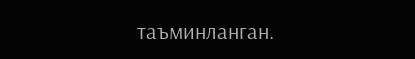таъминланган.